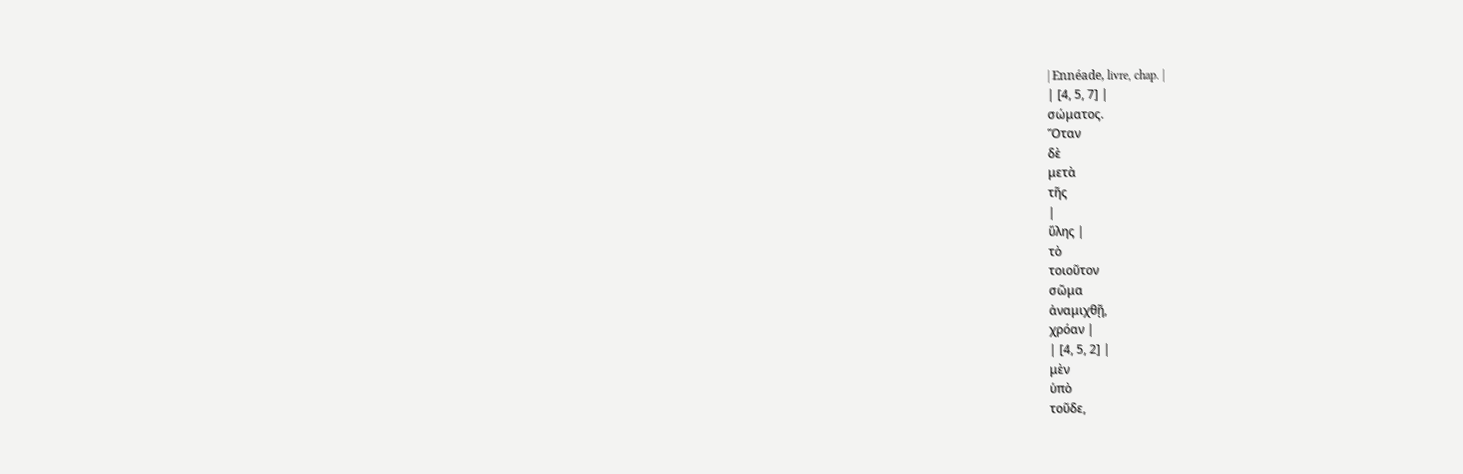| Ennéade, livre, chap. |
| [4, 5, 7] |
σώματος.
Ὅταν
δὲ
μετὰ
τῆς
|
ὕλης |
τὸ
τοιοῦτον
σῶμα
ἀναμιχθῇ,
χρόαν |
| [4, 5, 2] |
μὲν
ὑπὸ
τοῦδε,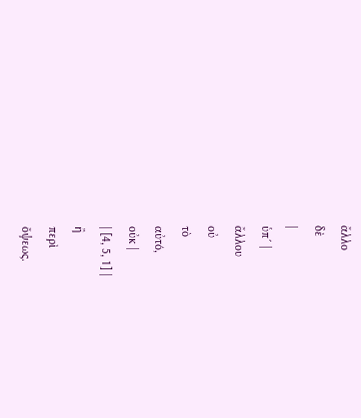ἄλλο
δὲ
|
ὑπ´ |
ἄλλου
οὐ
τὸ
αὐτό,
οὐκ |
| [4, 5, 1] |
ἢ
περὶ
ὄψεως.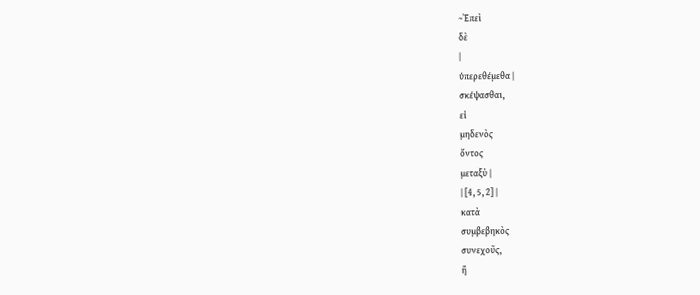~Ἐπεὶ
δὲ
|
ὑπερεθέμεθα |
σκέψασθαι,
εἰ
μηδενὸς
ὄντος
μεταξὺ |
| [4, 5, 2] |
κατὰ
συμβεβηκὸς
συνεχοῦς,
ἢ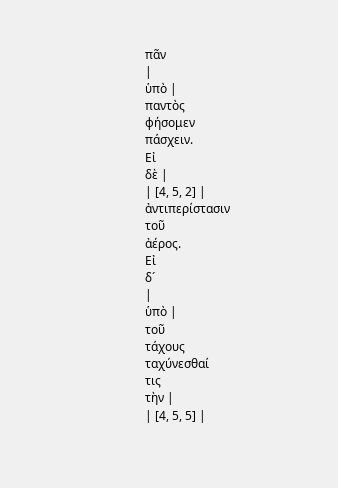πᾶν
|
ὑπὸ |
παντὸς
φήσομεν
πάσχειν.
Εἰ
δὲ |
| [4, 5, 2] |
ἀντιπερίστασιν
τοῦ
ἀέρος.
Εἰ
δ´
|
ὑπὸ |
τοῦ
τάχους
ταχύνεσθαί
τις
τὴν |
| [4, 5, 5] |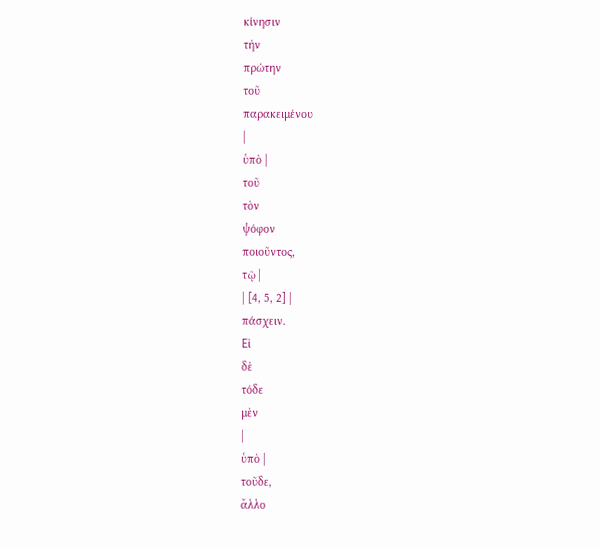κίνησιν
τὴν
πρώτην
τοῦ
παρακειμένου
|
ὑπὸ |
τοῦ
τὸν
ψόφον
ποιοῦντος,
τῷ |
| [4, 5, 2] |
πάσχειν.
Εἰ
δὲ
τόδε
μὲν
|
ὑπὸ |
τοῦδε,
ἄλλο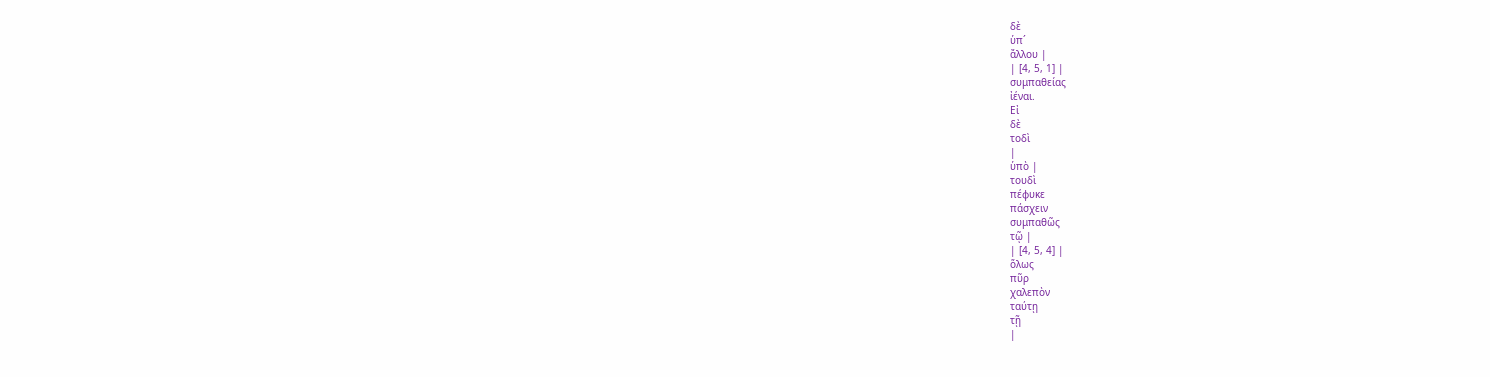δὲ
ὑπ´
ἄλλου |
| [4, 5, 1] |
συμπαθείας
ἰέναι.
Εἰ
δὲ
τοδὶ
|
ὑπὸ |
τουδὶ
πέφυκε
πάσχειν
συμπαθῶς
τῷ |
| [4, 5, 4] |
ὅλως
πῦρ
χαλεπὸν
ταύτῃ
τῇ
|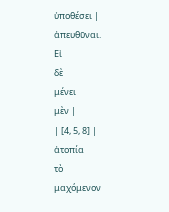ὑποθέσει |
ἀπευθῦναι.
Εἰ
δὲ
μένει
μὲν |
| [4, 5, 8] |
ἀτοπία
τὸ
μαχόμενον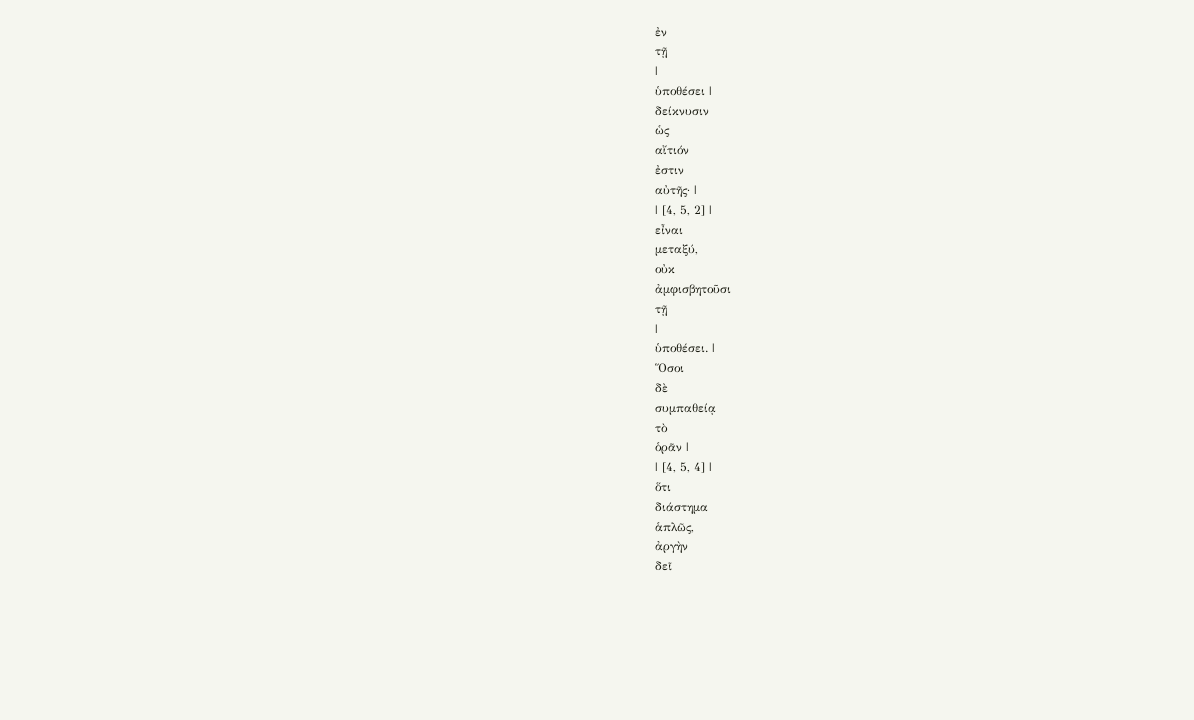ἐν
τῇ
|
ὑποθέσει |
δείκνυσιν
ὡς
αἴτιόν
ἐστιν
αὐτῆς· |
| [4, 5, 2] |
εἶναι
μεταξύ,
οὐκ
ἀμφισβητοῦσι
τῇ
|
ὑποθέσει. |
Ὅσοι
δὲ
συμπαθείᾳ
τὸ
ὁρᾶν |
| [4, 5, 4] |
ὅτι
διάστημα
ἁπλῶς,
ἀργὴν
δεῖ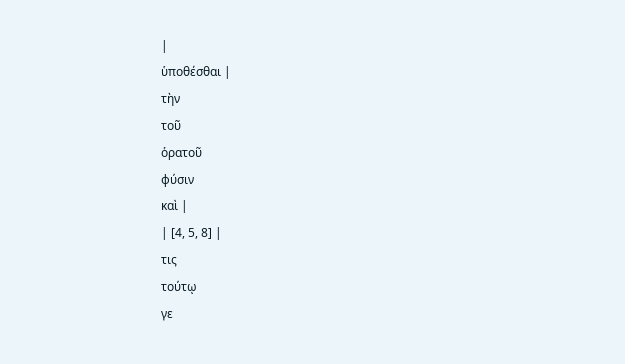|
ὑποθέσθαι |
τὴν
τοῦ
ὁρατοῦ
φύσιν
καὶ |
| [4, 5, 8] |
τις
τούτῳ
γε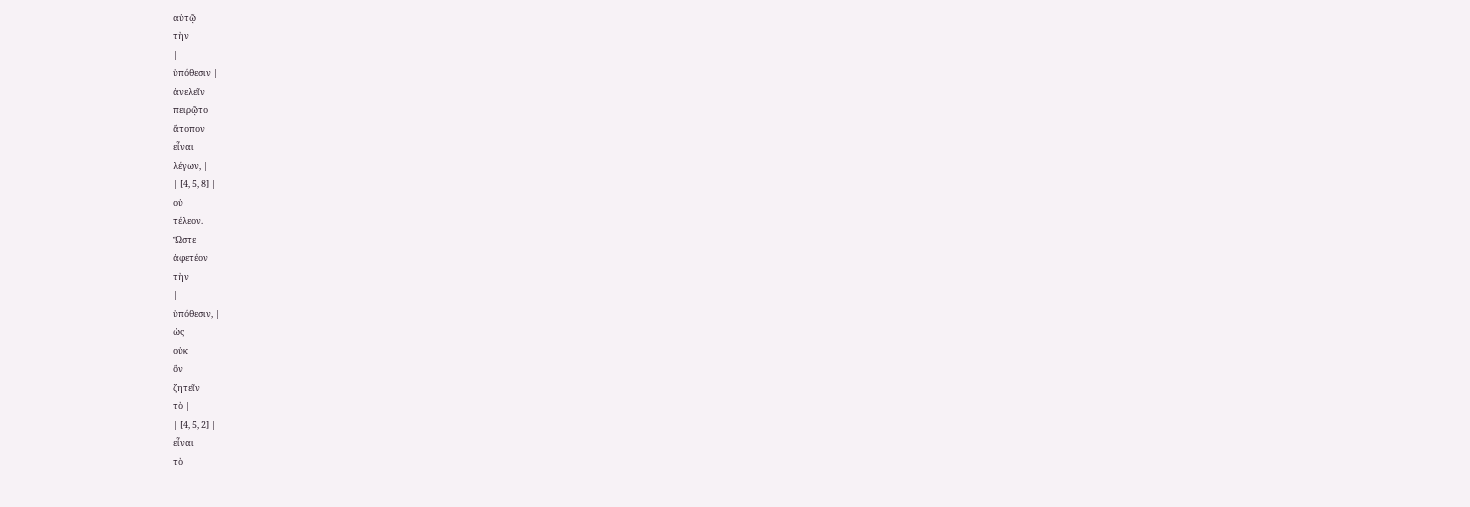αὐτῷ
τὴν
|
ὑπόθεσιν |
ἀνελεῖν
πειρῷτο
ἄτοπον
εἶναι
λέγων, |
| [4, 5, 8] |
οὐ
τέλεον.
Ὥστε
ἀφετέον
τὴν
|
ὑπόθεσιν, |
ὡς
οὐκ
ὂν
ζητεῖν
τὸ |
| [4, 5, 2] |
εἶναι
τὸ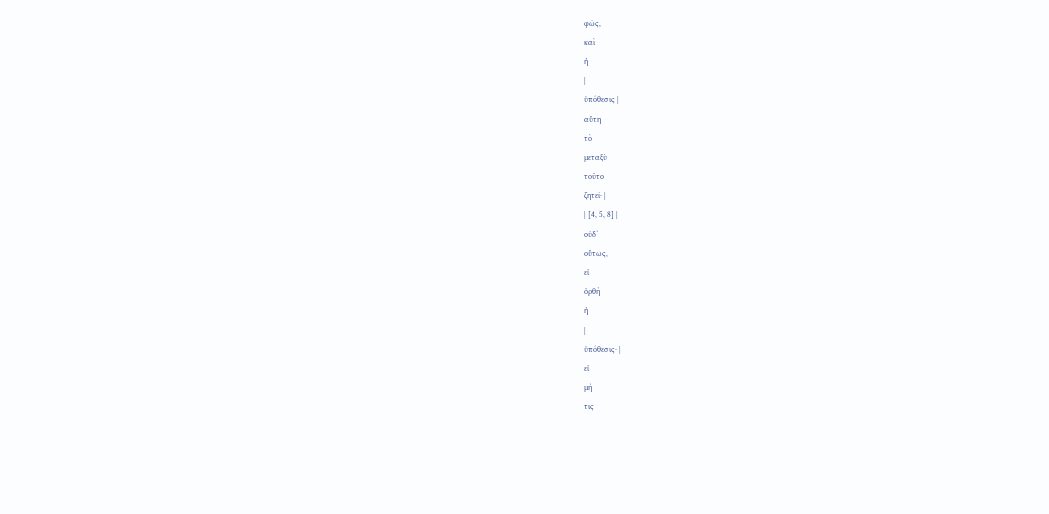φῶς,
καὶ
ἡ
|
ὑπόθεσις |
αὕτη
τὸ
μεταξὺ
τοῦτο
ζητεῖ· |
| [4, 5, 8] |
οὐδ´
οὕτως,
εἰ
ὀρθὴ
ἡ
|
ὑπόθεσις· |
εἰ
μή
τις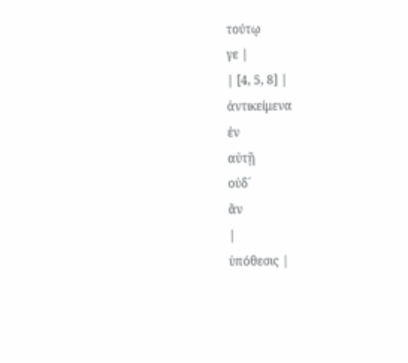τούτῳ
γε |
| [4, 5, 8] |
ἀντικείμενα
ἐν
αὐτῇ
οὐδ´
ἂν
|
ὑπόθεσις |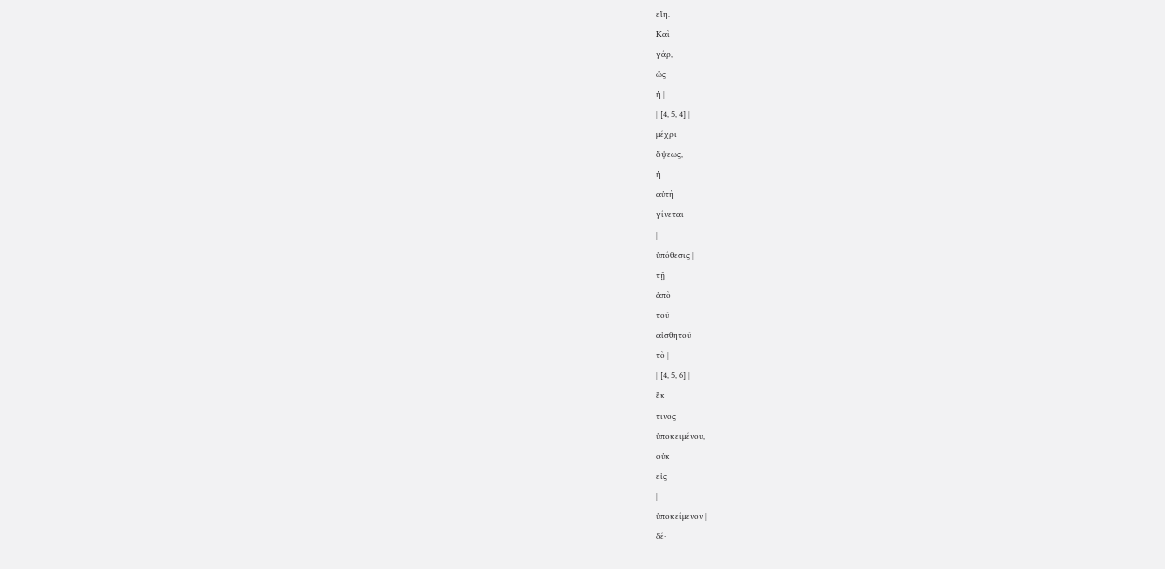εἴη.
Καὶ
γάρ,
ὡς
ἡ |
| [4, 5, 4] |
μέχρι
ὄψεως,
ἡ
αὐτὴ
γίνεται
|
ὑπόθεσις |
τῇ
ἀπὸ
τοῦ
αἰσθητοῦ
τὸ |
| [4, 5, 6] |
ἔκ
τινος
ὑποκειμένου,
οὐκ
εἰς
|
ὑποκείμενον |
δέ·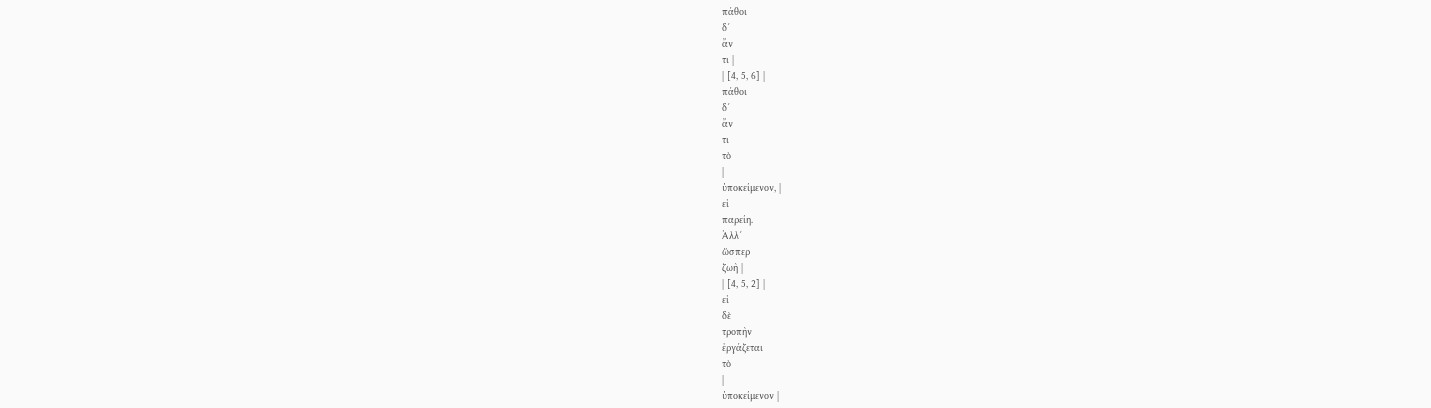πάθοι
δ´
ἄν
τι |
| [4, 5, 6] |
πάθοι
δ´
ἄν
τι
τὸ
|
ὑποκείμενον, |
εἰ
παρείη.
Ἀλλ´
ὥσπερ
ζωὴ |
| [4, 5, 2] |
εἰ
δὲ
τροπὴν
ἐργάζεται
τὸ
|
ὑποκείμενον |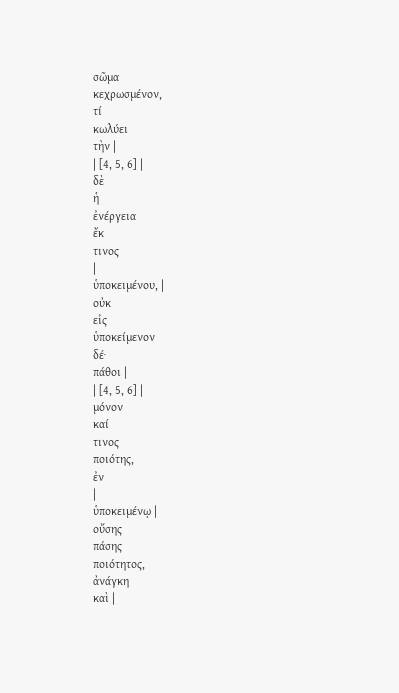σῶμα
κεχρωσμένον,
τί
κωλύει
τὴν |
| [4, 5, 6] |
δὲ
ἡ
ἐνέργεια
ἔκ
τινος
|
ὑποκειμένου, |
οὐκ
εἰς
ὑποκείμενον
δέ·
πάθοι |
| [4, 5, 6] |
μόνον
καί
τινος
ποιότης,
ἐν
|
ὑποκειμένῳ |
οὔσης
πάσης
ποιότητος,
ἀνάγκη
καὶ |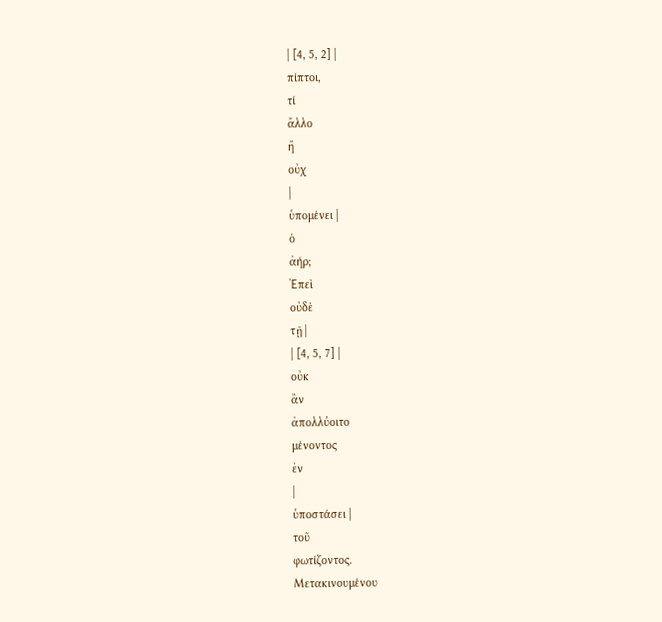| [4, 5, 2] |
πίπτοι,
τί
ἄλλο
ἢ
οὐχ
|
ὑπομένει |
ὁ
ἀήρ;
Ἐπεὶ
οὐδὲ
τῇ |
| [4, 5, 7] |
οὐκ
ἂν
ἀπολλύοιτο
μένοντος
ἐν
|
ὑποστάσει |
τοῦ
φωτίζοντος.
Μετακινουμένου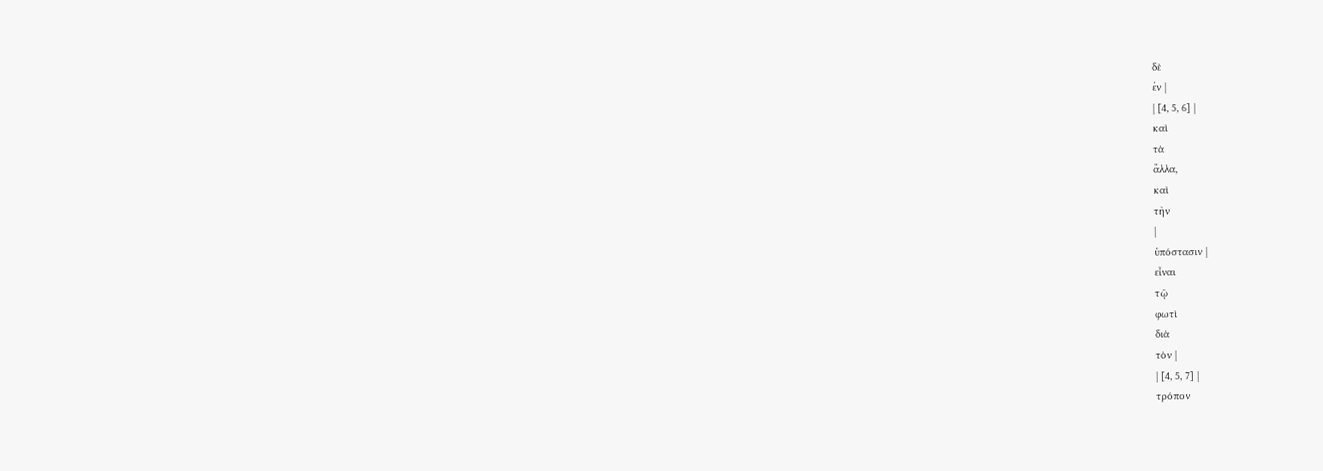δὲ
ἐν |
| [4, 5, 6] |
καὶ
τὰ
ἄλλα,
καὶ
τὴν
|
ὑπόστασιν |
εἶναι
τῷ
φωτὶ
διὰ
τὸν |
| [4, 5, 7] |
τρόπον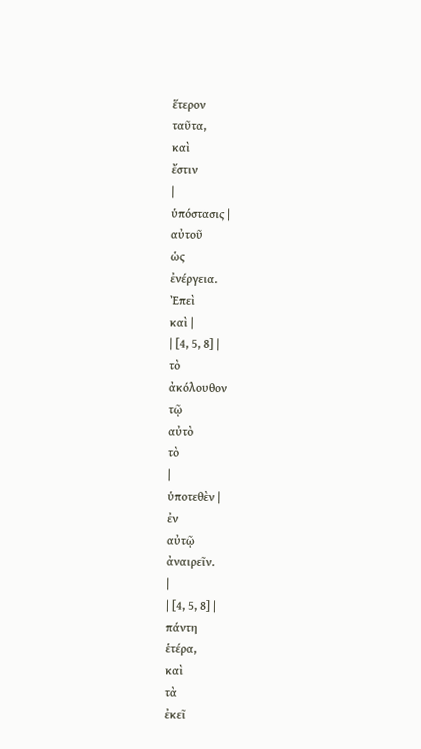ἕτερον
ταῦτα,
καὶ
ἔστιν
|
ὑπόστασις |
αὐτοῦ
ὡς
ἐνέργεια.
Ἐπεὶ
καὶ |
| [4, 5, 8] |
τὸ
ἀκόλουθον
τῷ
αὐτὸ
τὸ
|
ὑποτεθὲν |
ἐν
αὐτῷ
ἀναιρεῖν.
|
| [4, 5, 8] |
πάντη
ἑτέρα,
καὶ
τὰ
ἐκεῖ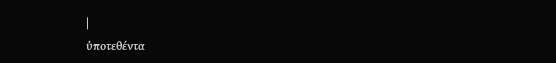|
ὑποτεθέντα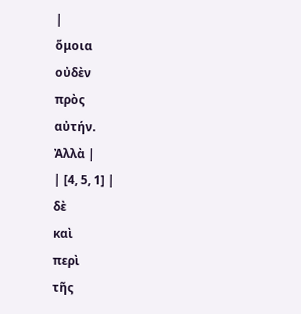|
ὅμοια
οὐδὲν
πρὸς
αὐτήν.
Ἀλλὰ |
| [4, 5, 1] |
δὲ
καὶ
περὶ
τῆς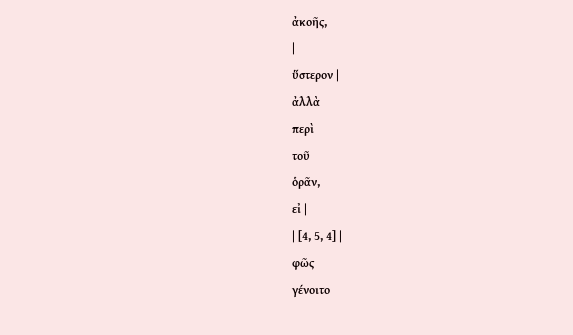ἀκοῆς,
|
ὕστερον |
ἀλλὰ
περὶ
τοῦ
ὁρᾶν,
εἰ |
| [4, 5, 4] |
φῶς
γένοιτο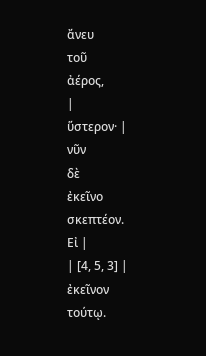ἄνευ
τοῦ
ἀέρος,
|
ὕστερον· |
νῦν
δὲ
ἐκεῖνο
σκεπτέον.
Εἰ |
| [4, 5, 3] |
ἐκεῖνον
τούτῳ.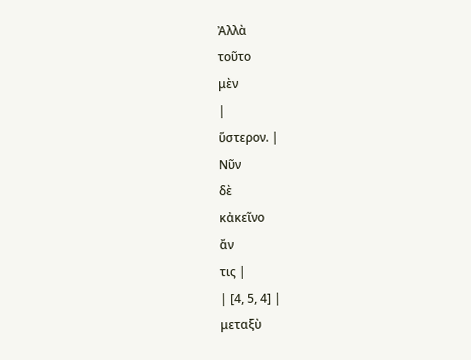Ἀλλὰ
τοῦτο
μὲν
|
ὕστερον. |
Νῦν
δὲ
κἀκεῖνο
ἄν
τις |
| [4, 5, 4] |
μεταξὺ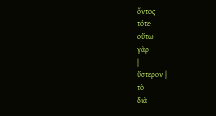ὄντος
τότε·
οὕτω
γὰρ
|
ὕστερον |
τὸ
διὰ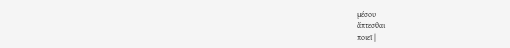μέσου
ἅπτεσθαι
ποιεῖ |